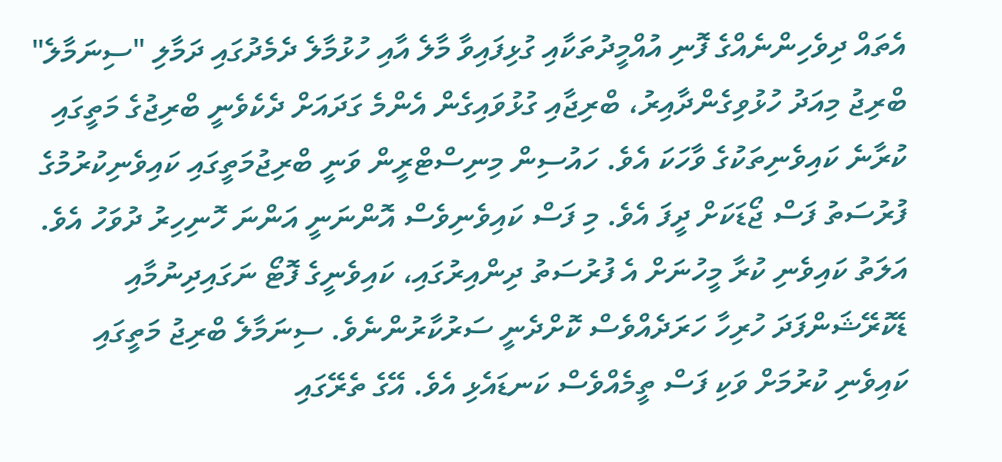އެތައް ދިވެހިންނެއްގެ ފޮނި އުއްމީދުތަކާއި ގުޅިފައިވާ މާލެ އާއި ހުޅުމާލެ ދެމެދުގައި ދަމާލި "ސިނަމާލެ" ބްރިޖު މިއަދު ހުޅުވިގެންދާއިރު، ބްރިޖާއި ގުޅުވައިގެން އެންމެ ގަދައަށް ދެކެވެނީ ބްރިޖުގެ މަތީގައި ކުރާނެ ކައިވެނިތަކުގެ ވާހަކަ އެވެ. ހައުސިން މިނިސްޓްރީން ވަނީ ބްރިޖުމަތީގައި ކައިވެނިކުރުމުގެ ފުރުސަތު ފަސް ޖޯޑަކަށް ދީފަ އެވެ. މި ފަސް ކައިވެނިވެސް އޮންނަނީ އަންނަ ހޮނިހިރު ދުވަހު އެވެ.
އަލަތު ކައިވެނި ކުރާ މީހުނަށް އެ ފުރުސަތު ދިންއިރުގައި، ކައިވެނީގެ ފޮޓޯ ނަގައިދިނުމާއި ޑެކޮރޭޝަންފަދަ ހުރިހާ ހަރަދެއްވެސް ކޮށްދެނީ ސަރުކާރުންނެވެ. ސިނަމާލެ ބްރިޖު މަތީގައި ކައިވެނި ކުރުމަށް ވަކި ފަސް ތީމެއްވެސް ކަނޑައެޅި އެވެ. އޭގެ ތެރޭގައި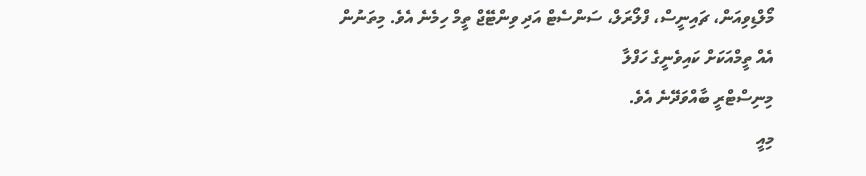މޯލްޑިވިއަން، ޗައިނީސް، ފްލޯރަލް، ސަންސެޓް އަދި ވިންޓޭޖް ތީމް ހިމެނެ އެވެ. މިތަނުން އެއް ތީމްއަކަށް ކައިވެނީގެ ހަފްލާ
މިނިސްޓްރީ ބާއްވަދޭނެ އެވެ.
މިއީ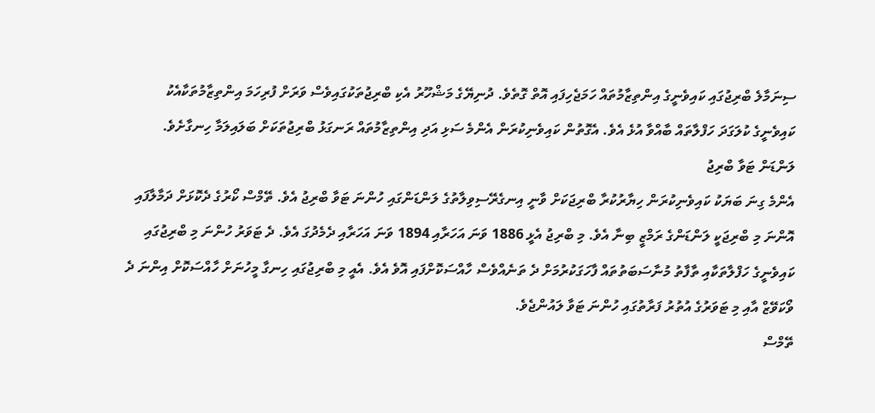ސިނަމާލެ ބްރިޖުގައި ކައިވެނީގެ އިންތިޒާމުތައް ހަމަޖެހިފައި އޮތް ގޮތެވެ. ދުނިޔޭގެ މަޝްހޫރު އެކި ބްރިޖުތަކުގައިވެސް ވަރަށް ފުރިހަމަ އިންތިޒާމުތަކާއެކު ކައިވެނީގެ ކުލަގަދަ ހަފްލާތައް ބާއްވާ އުޅެ އެވެ. އެގޮތުން ކައިވެނިކުރަން އެންމެ ސަޅި އަދި އިންތިޒާމުތައް ރަނގަޅު ބްރިޖުތަކަށް ބަލައިލަމާ ހިނގާށެވެ.
ލަންޑަން ޓަވާ ބްރިޖު
އެންމެ ގިނަ ބަޔަކު ކައިވެނިކުރަން ހިޔާރުކުރާ ބްރިޖަކަށް ވާނީ އިނގެރޭސިވިލާތުގެ ލަންޑަންގައި ހުންނަ ޓަވާ ބްރިޖު އެވެ. ތޭމްސް ކޯރުގެ ދެކޮޅަށް ދަމާލާފައި އޮންނަ މި ބްރިޖަކީ ލަންޑަންގެ ރަމްޒީ ބިނާ އެވެ. މި ބްރިޖު އެޅީ 1886 ވަނަ އަހަރާއި 1894 ވަނަ އަހަރާއި ދެމެދުގަ އެވެ. ދެ ޓަވަރު ހުންނަ މި ބްރިޖުގައި ކައިވެނީގެ ހަފްލާތަކާއި ތާފާތު މުނާސަބަތުތައް ފާހަގަކުރުމަށް ދެ ތަނެއްވެސް ހާއްސަކޮށްފައި އޮވެ އެވެ. އެއީ މި ބްރިޖުގައި ހިނގާ މީހުނަށް ހާއްސަކޮށް އިންނަ ދެ ވޯކަވޭޒް އާއި މި ޓަވަރުގެ އުތުރު ފަރާތުގައި ހުންނަ ޓަވާ ލައުންޖެވެ.
ތޭމްސް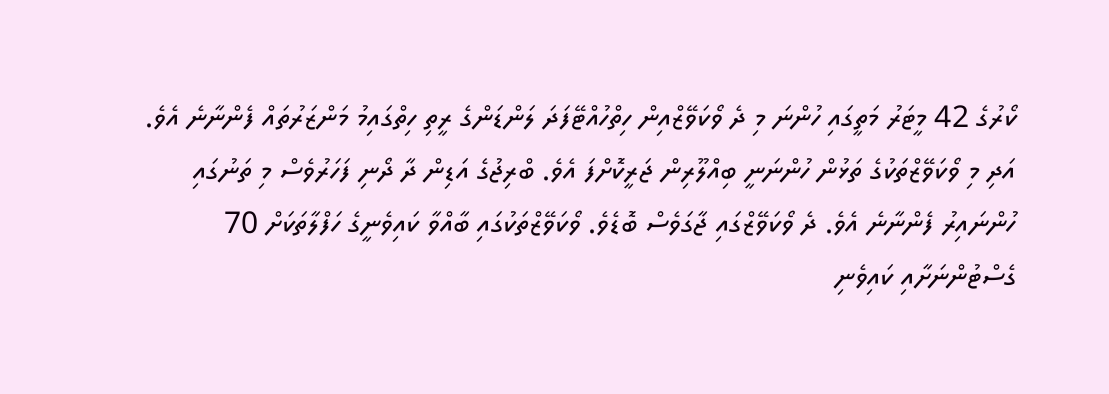ކޯރުގެ 42 މީޓަރު މަތީގައި ހުންނަ މި ދެ ވޯކަވޭޒްއިން ހިތްހުއްޓޭފަދަ ލަންޑަންގެ ރީތި ހިތްގައިމު މަންޒަރުތައް ފެންނާނެ އެވެ. އަދި މި ވޯކަވޭޒްތަކުގެ ތަޅުން ހުންނަނީ ބިއްލޫރިން ޖަރީކޮށްފަ އެވެ. ބްރިޖުގެ އަޑިން ދާ ދޯނި ފަހަރުވެސް މި ތަނުގައި ހުންނައިރު ފެންނާނެ އެވެ. ދެ ވޯކަވޭޒްގައި ޖާގަވެސް ބޮޑެވެ. ވޯކަވޭޒްތަކުގައި ބާއްވާ ކައިވެނީގެ ހަފްލާތަކަށް 70 ގެސްޓުންނަށާއި ކައިވެނި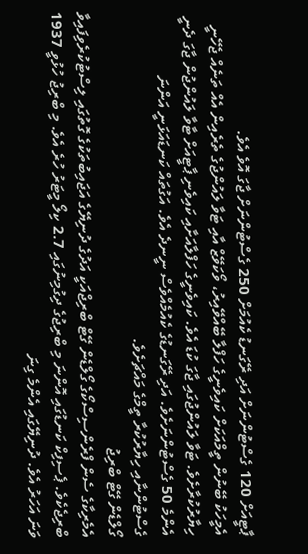ޕާޓީއަށް 120 ގެސްޓުންނަށް އަދި ރޭގަނޑު ކެއުމަށް 250 ގެސްޓުންނަށް ޖާގަ އޮވެ އެވެ.
އެމީހަކު ބޭނުން ތީމްއަކަށް ކައިވެނީގެ ހަފްލާ ބޭއްވޭއިރު، ވޯކަވޭޒް އާއި ޓަވާ ލައުންޖުގެ ތެރެއިން އެއް ތަނެއް ޖެހޭނީ ހިޔާރުކުރާށެވެ. ޓަވާ ލައުންޖުގައި ޖާގަ ކުޑަ އެވެ. ކައިވެނީގެ ހަފްލާއަށާއި ކައިވެނި ޕާޓީއަށް ޓާވާ ލައުންޖުން ޖާގަ ދެނީ އެންމެ 50 ގެސްޓުންނަށެވެ. އަދި ރޭގަނޑުގެ ކެއުމެއްވެސް ނީނދެ އެވެ. އަގުތައް ކަނޑައަޅަނީ އަންނަ ގެސްޓުންނާއި ހިޔާރުކުރާ ތީމްގެ މައްޗަށެވެ.
ގޯލްޑެން ގޭޓް ބްރިޖު
އެމެރިކާގެ ސެން ފްރެންސިސްކޯގެ ގޯލްޑެން ގޭޓް ބްރިޖްއަކީ އަދުގެ ދުނިޔޭގެ އަޖައިބުތަކުގެ ގޮތުގައި ލިސްޓުކުރެވިފައިވާ ބްރިޖެކެވެ. ޕެސިފިކް ކަނޑުގައި އޮންނަ މި ބްރިޖުގެ ދިގުމިނުގައި 2.7 ކިލޯ މީޓަރު ހުރެ އެވެ. މި ބްރިޖު ހުޅުވީ 1937 ވަނަ އަހަރު އެވެ. ދުނިޔޭގައި އެންމެ ގިނަ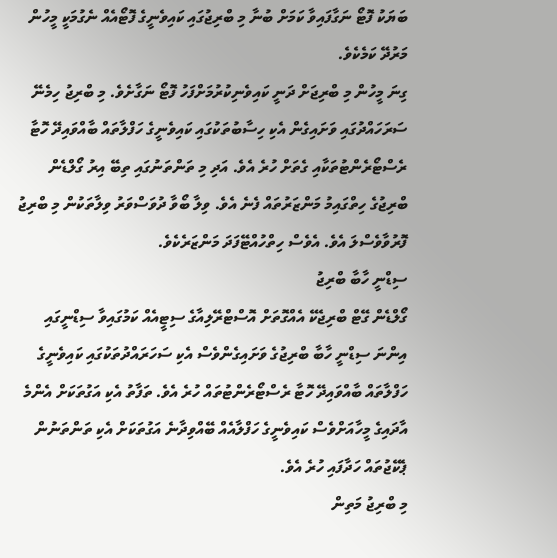ބަޔަކު ފޮޓޯ ނަގާފައިވާ ކަމަށް ބުނާ މި ބްރިޖުގައި ކައިވެނީގެ ފޮޓޯއެއް ނެގުމަކީ މީހުން މަރުދޭ ކަމެކެވެ.
ގިނަ މީހުން މި ބްރިޖަށް ދަނީ ކައިވެނިކުރުމަށްފަހު ފޮޓޯ ނަގާށެވެ. މި ބްރިޖު ހިމެނޭ ސަރަހައްދުގައި ވަށައިގެން އެކި ހިސާބުތަކުގައި ކައިވެނީގެ ހަފްލާތައް ބާއްވައިދޭ ހޮޓާ ރެސްޓޯރެންޓުތަކާއި ގެތަށް ހުރެ އެވެ. އަދި މި ތަންތަނުގައި ތިބޭ އިރު ގޯލްޑެން ބްރިޖުގެ ހިތްގައިމު މަންޒަރުތައް ފެނެ އެވެ. ވިލާ ބޯވާ ދުވަސްވަރު ވިލާތަކުން މި ބްރިޖު ފޮރުވާވެސްލަ އެވެ. އެވެސް ހިތްހުއްޓޭފަދަ މަންޒަރެކެވެ.
ސިޑްނީ ހާބާ ބްރިޖު
ގޯލްޑެން ގޭޓް ބްރިޖެކޭ އެއްގޮތަށް އޮސްޓްރޭލިއާގެ ސިޓީއެއް ކަމުގައިވާ ސިޑްނީގައި އިންނަ ސިޑްނީ ހާބާ ބްރިޖުގެ ވަށައިގެންވެސް އެކި ސަހަރައްދުތަކުގައި ކައިވެނީގެ ހަފްލާތައް ބާއްވައިދޭ ހޮޓާ ރެސްޓޯރެންޓުތައް ހުރެ އެވެ. ތަފާތު އެކި އަގުތަކަށް އެންމެ އާދައިގެ މީހާއަށްވެސް ކައިވެނީގެ ހަފްލާއެއް ބޭއްވިދާނެ އަގުތަކަށް އެކި ތަންތަނުން ޕެކޭޖުތައް ހަދާފައި ހުރެ އެވެ.
މި ބްރިޖު މަތިން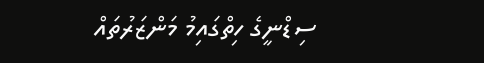ސިޑްނީގެ ހިތްގައިމު މަންޒަރުތައް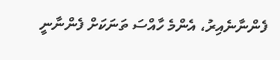ފެންނާނެއިރު، އެންމެ ހާއްސަ ތަނަކަށް ފެންނާނީ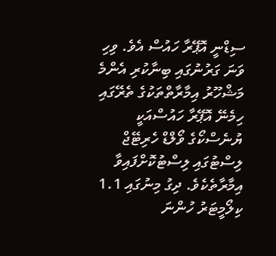ސިޑްނީ އޮޕޭރާ ހައުސް އެވެ. ވިހި ވަނަ ގަރުނުގައި ބިނާކުރި އެންމެ މަޝްހޫރު އިމާރާތްތަކުގެ ތެރޭގައި ހިމެނޭ އޮޕޭރާ ހައުސްއަކީ ޔުނެސްކޯގެ ވޯލްޑް ހެރިޓޭޖް ލިސްޓުގައި ލިސްޓުކޮށްފައިވާ އިމާރާތެކެވެ. ދިގު މިނުގައި 1.1 ކިލޯމީޓަރު ހުންނަ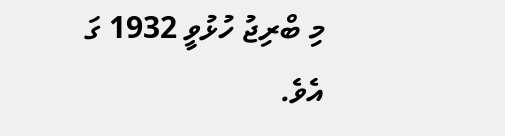މި ބްރިޖު ހުޅުވީ 1932 ގަ އެވެ.